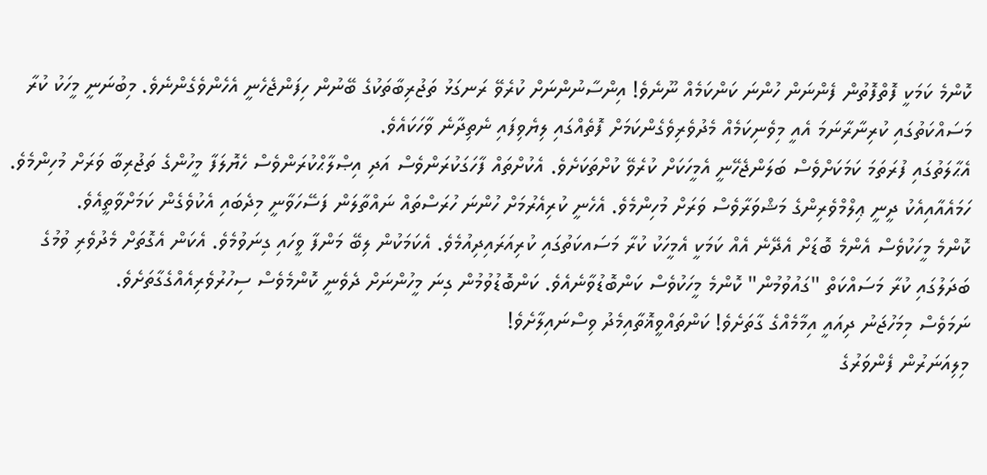ކޮންމެ ކަމަކީ ފޮތްފޮތުން ފެންނަން ހުންނަ ކަންކަމެއް ނޫނެވެ! އިންސާނުންނަށް ކުރެވޭ ރަނގަޅު ތަޖުރިބާތަކުގެ ބޭނުން ހިފަންޖެހެނީ އެހެންވެގެންނެވެ. މިބުނަނީ މީހަކު ކުރާ މަސައްކަތުގައި ކުރިނާރާނަމަ އެއީ މިވެނިކަމެއް މެދުވެރިވެގެންކަމަށް ފޮތެއްގައި ލިޔެވިފައި ނެތިދާނެ ވާހަކައެވެ.
އެޙާލަތުގައި ފުރަތަމަ ކަމަކަށްވެސް ބަލަންޖެހޭނީ އެމީހަކަށް ކުރެވޭ ކުށްތަކަށެވެ. އެކުށްތައް ފާހަގަކުރަންވެސް އަދި އިޞްލާޙްކުރަންވެސް ހެޔޮލަފާ މީހުންގެ ތަޖުރިބާ ވަރަށް މުހިންމެވެ. ހަމައެއާއިއެކު ދީނީ ޢިލްމްވެރިންގެ މަޝްވަރާވެސް ވަރަށް މުހިންމެވެ. އެހެނީ ކުރިއެރުމަށް ހުންނަ ހުރަސްތައް ނައްތާލަން ފަސޭހަވާނީ މިދެބައި އެކުވެގެން ކަމަށްވާތީއެވެ.
ކޮންމެ މީހަކުވެސް އެންމެ ބޮޑަށް އެދޭނެ އެއް ކަމަކީ އެމީހަކު ކުރާ މަސައކަތުގައި ކުރިއަރައިދިއުމެވެ. އެކަމަކުން ލިބޭ މަންފާ ވީހައި ގިނަވުމެވެ. އެކަން އެގޮތަށް މެދުވެރި ވުމުގެ ބަދަލުގައި ކުރާ މަސައްކަތް "ގައުވުމުން" ކޮންމެ މީހަކުވެސް ކަންބޮޑުވާނެއެވެ. ކަންބޮޑުވުމުން ގިނަ މީހުންނަށް ދެވެނީ ކޮންމެވެސް ސިހުރުވެރިއެއްގެގާތަށެވެ.
ނަމަވެސް މިމަހުޖަނު ދިއައީ އިމާމެއްގެ ގާތަށެވެ! ކަންތައްވީޣޮތާއިމެދު ވިސްނައިލާށެވެ!
މިލިއަނަރުން ފެންވަރުގެ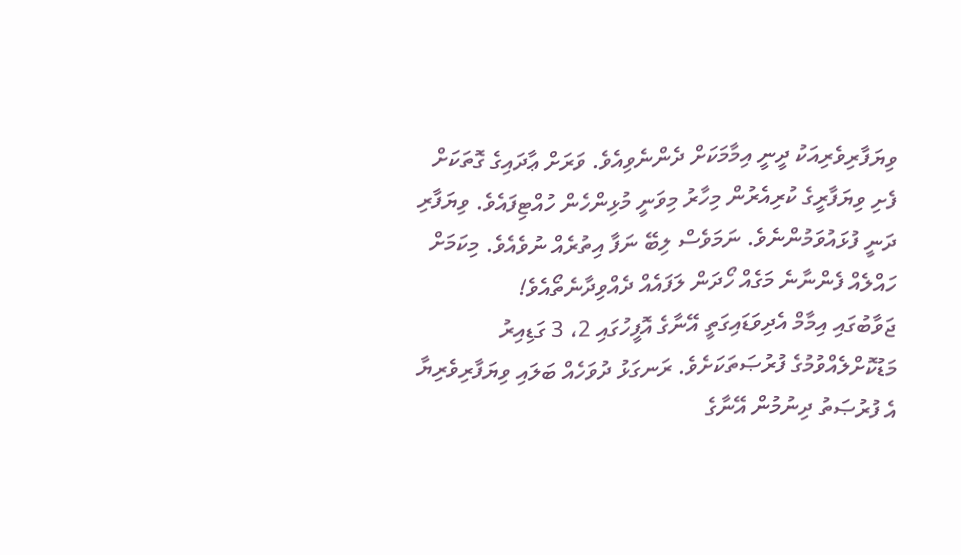ވިޔަފާރިވެރިއަކު ދީނީ އިމާމަކަށް ދެންނެވިއެވެ. ވަރަށް ޢާދައިގެ ގޮތަކަށް ފެށި ވިޔަފާރީގެ ކުރިއެރުން މިހާރު މިވަނީ މުޅިންހެން ހުއްޓިފައެވެ. ވިޔަފާރި ދަނީ ފުޅައުވަމުންނެވެ. ނަމަވެސް ލިބޭ ނަފާ އިތުރެއް ނުވެއެވެ. މިކަމަށް ހައްލެއް ފެންނާނެ މަގެއް ހޯދަން ލަފައެއް ދެއްވިދާނެތޯއެވެ!
ޖަވާބުގައި އިމާމް އެދިވަޑައިގަތީ އޭނާގެ އޮފީހުގައި 2، 3 ގަޑިއިރު މަޑުކޮށްލެއްވުމުގެ ފުރުޞަތަކަށެވެ. ރަނގަޅު ދުވަހެއް ބަލައި ވިޔަފާރިވެރިޔާ އެ ފުރުޞަތު ދިނުމުން އޭނާގެ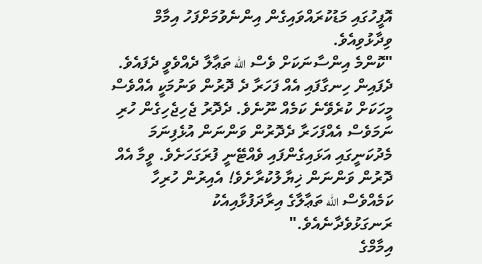އޮފީހުގައި މަޑުކުރައްވައިގެން އިންނެވުމަށްފަހު އިމާމް ވިދާޅުވިއެވެ.
"ކޮންމެ އިންސާނަކަށް ވެސް الله ތަޢާލާ ދެއްވެވީ ދެފައެވެ. ދެފައިން ހިނގާފައި އެއް ފަހަރާ ދެ ދޮރުން ވަނުމަކީ އެއްވެސް މީހަކަށް ކުރެވޭނެ ކަމެއް ނޫނެވެ. ދެދޮރު ޖެހިޖެހިގެން ހުރި ނަމަވެސް އެއްފަހަރާ ދެދޮރުން ވަންނަން އުޅެފިނަމަ މެދުކަނީގައި އަޅައިގެންފައި ވެއްޓޭނީ ފުރަގަހަށެވެ. ވީމާ އެއް ދޮރުން ވަންނަން ޚިޔާލުކުރާށެވެ! އެއިރުން ހުރިހާ ކަމެއްވެސް الله ތަޢާލާގެ އިރާދަފުޅާއިއެކު ރަނގަޅުވެދާނެއެވެ."
އިމާމްގެ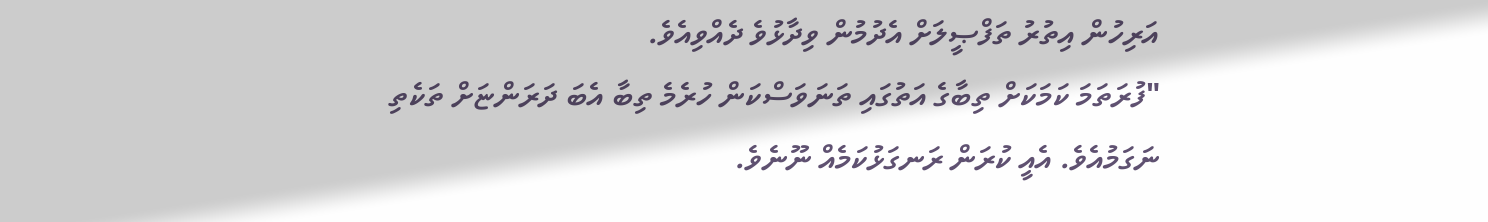އަރިހުން އިތުރު ތަފްޞީލަށް އެދުމުން ވިދާޅުވެ ދެއްވިއެވެ.
"ފުރަތަމަ ކަމަކަށް ތިބާގެ އަތުގައި ތަނަވަސްކަން ހުރެމެ ތިބާ އެބަ ދަރަންޏަށް ތަކެތި ނަގަމުއެވެ. އެއީ ކުރަން ރަނގަޅުކަމެއް ނޫނެވެ.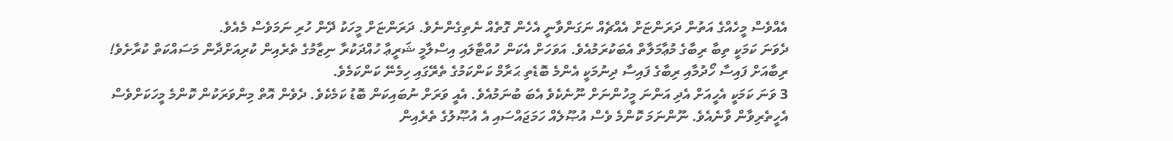އެއްވެސް މީހެއްގެ އަތުން ދަރަންޏަށް އެއްޗެއް ނަގަންވާނީ އެހެން ގޮތެއް ނެތިގެންނެވެ. ދަރަންޏަށް މީހަކު ދޭން ހުރި ނަމަވެސް މެއެވެ.
ދެވަނަ ކަމަކީ ތިބާ ރިބާގެ މުޢާމަލާތް އެބަކުރަމުއެވެ. އަވަހަށް އެކަން ހުއްޓާލައި އިސްލާމީ ޝަރީޢާ ހުއްދަކުރާ ނިޒާމުގެ ތެރެއިން ކުރިއަށްދާން މަސައްކަތް ކުރާށެވެ! ރިބާއަށް ފައިސާ ހޯދުމާއި ރިބާގެ ފައިސާ ދިނުމަކީ އެންމެ ބޮޑެތި ޙަރާމް ކަންކަމުގެ ތެރޭގައި ހިމެނޭ ކަންކަމެވެ.
3 ވަނަ ކަމަކީ އެހީއަށް އެދި އަންނަ މީހުންނަށް ނޫނެކެވެ އެބަ ބުނަމުއެވެ. އެއީ ވަރަށް ނުބައިކަން ބޮޑު ކަމެކެވެ. ދެވެން އޮތް މިންވަރަކުން ކޮންމެ މީހަކަށްވެސް އެހީތެރިވާން ވާނެއެވެ. ނޫންނަމަ ކޮންމެ ވެސް އުޞޫލެއް ހަމަޖައްސައި އެ އުޞޫލުގެ ތެރެއިން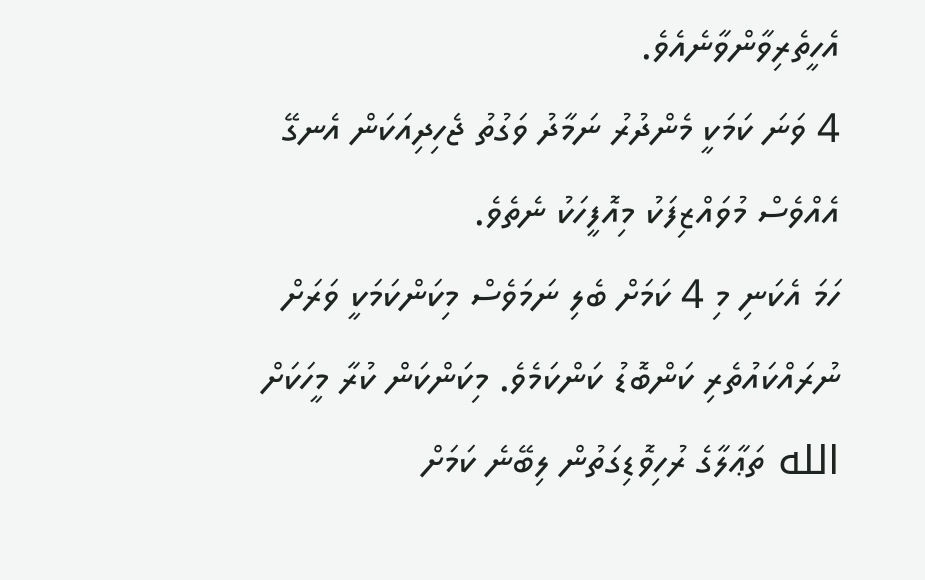އެހީތެރިވާންވާނެއެވެ.
4 ވަނަ ކަމަކީ މެންދުރު ނަމާދު ވަގުތު ޖެހިދިއަކަން އެނގޭ އެއްވެސް މުވައްޒިފަކު މިއޮފީހަކު ނެތެވެ.
ހަމަ އެކަނި މި 4 ކަމަށް ބެލި ނަމަވެސް މިކަންކަމަކީ ވަރަށް ނުރައްކައުތެރި ކަންބޮޑު ކަންކަމެވެ. މިކަންކަން ކުރާ މީހަކަށް الله ތަޢާލާގެ ރުހިވޮޑިގަތުން ލިބޭނެ ކަމަށް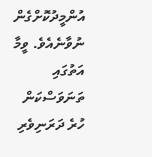އުންމީދުކޮށްގެން ނުވާނެއެވެ. ވީމާ އަތުގައި ތަނަވަސްކަން ހުރެ ދަރަނިވެރި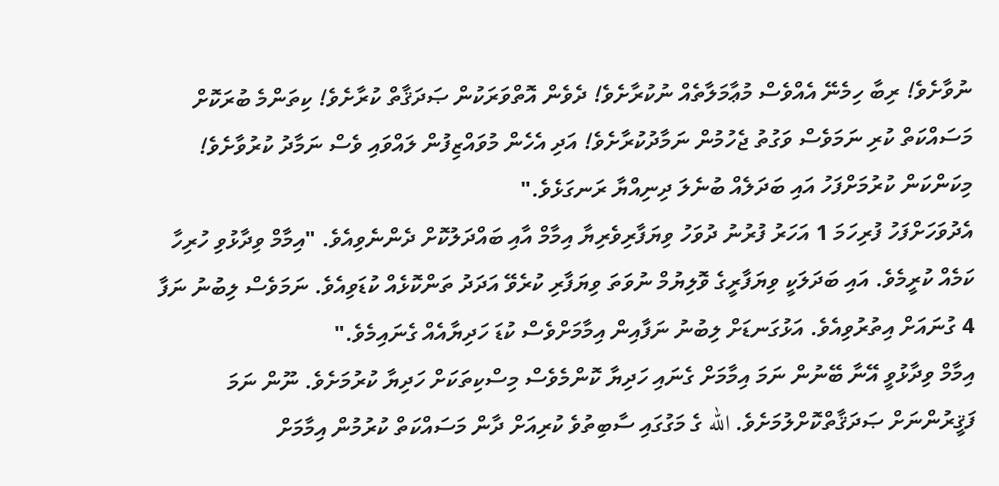ނުވާށެވެ! ރިބާ ހިމެނޭ އެއްވެސް މުޢާމަލާތެއް ނުކުރާށެވެ! ދެވެން އޮތްވަރަކުން ޞަދަޤާތް ކުރާށެވެ! ކިތަންމެ ބުރަކޮށް މަސައްކަތް ކުރި ނަމަވެސް ވަގުތު ޖެހުމުން ނަމާދުކުރާށެވެ! އަދި އެހެން މުވައްޒިފުން ލައްވައި ވެސް ނަމާދު ކުރުވާށެވެ!
މިކަންކަން ކުރުމަށްފަހު އައި ބަދަލެއް ބުނެލަ ދިނިއްޔާ ރަނގަޅެވެ."
އެދުވަހަށްފަހު ފުރިހަމަ 1 އަހަރު ފުރުނު ދުވަހު ވިޔަފާރިވެރިޔާ އިމާމް އާއި ބައްދަލުކޮށް ދެންނެވިއެވެ. "އިމާމް ވިދާޅުވި ހުރިހާ ކަމެއް ކުރީމެވެ. އައި ބަދަލަކީ ވިޔަފާރީގެ ވޮލިޔުމް ނުވަތަ ވިޔަފާރި ކުރެވޭ އަދަދު ތަންކޮޅެއް ކުޑަވިއެވެ. ނަމަވެސް ލިބުނު ނަފާ 4 ގުނައަށް އިތުރުވިއެވެ. އަޅުގަނޑަށް ލިބުނު ނަފާއިން އިމާމަށްވެސް ކުޑަ ހަދިޔާއެއް ގެނައިމެވެ."
އިމާމް ވިދާޅުވީ އޭނާ ބޭނުން ނަމަ އިމާމަށް ގެނައި ހަދިޔާ ކޮންމެވެސް މިސްކިތަކަށް ހަދިޔާ ކުރުމަށެވެ. ނޫން ނަމަ ފަޤީރުންނަށް ޞަދަޤާތްކޮށްލުމަށެވެ. الله ގެ މަގުގައި ސާބިތުވެ ކުރިއަށް ދާން މަސައްކަތް ކުރުމުން އިމާމަށް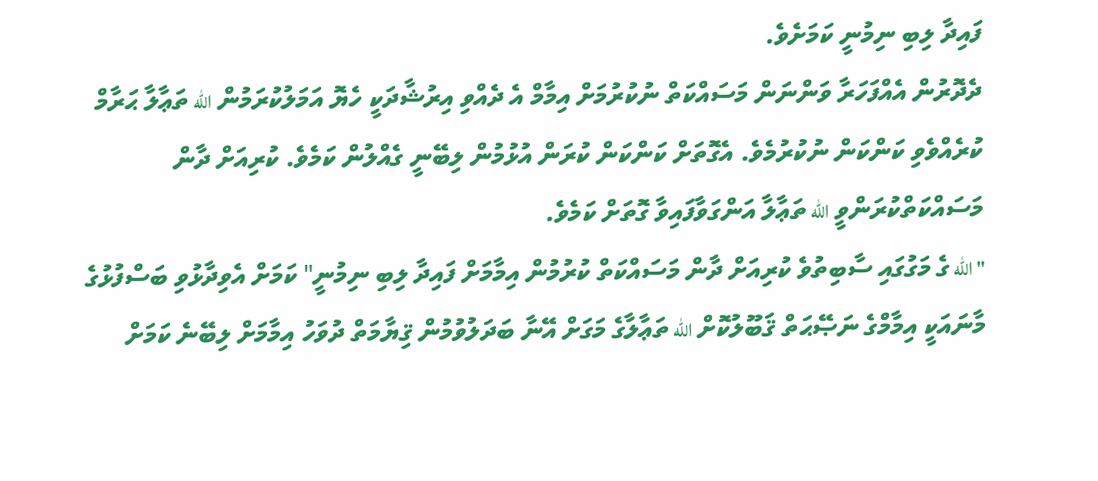ފައިދާ ލިބި ނިމުނީ ކަމަށެވެ.
ދެދޮރުން އެއްފަހަރާ ވަންނަން މަސައްކަތް ނުކުރުމަށް އިމާމް އެ ދެއްވި އިރުޝާދަކީ ހެޔޮ އަމަލުކުރަމުން الله ތަޢާލާ ޙަރާމް ކުރެއްވެވި ކަންކަން ނުކުރުމެވެ. އެގޮތަށް ކަންކަން ކުރަން އުޅުމުން ލިބޭނީ ގެއްލުން ކަމެވެ. ކުރިއަށް ދާން މަސައްކަތްކުރަންވީ الله ތަޢާލާ އަންގަވާފައިވާ ގޮތަށް ކަމެވެ.
"الله ގެ މަގުގައި ސާބިތުވެ ކުރިއަށް ދާން މަސައްކަތް ކުރުމުން އިމާމަށް ފައިދާ ލިބި ނިމުނީ" ކަމަށް އެވިދާޅުވި ބަސްފުޅުގެ މާނައަކީ އިމާމްގެ ނަޞޭޙަތް ޤަބޫލުކޮށް الله ތަޢާލާގެ މަގަށް އޭނާ ބަދަލުވުމުން ޤިޔާމަތް ދުވަހު އިމާމަށް ލިބޭނެ ކަމަށް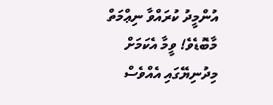އުންމީދު ކުރައްވާ ނިޢްމަތް މާބޮޑެވެ! ވީމާ އެކަމަށް މިދުނިޔޭގައި އެއްވެސް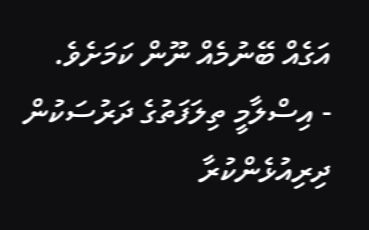އަގެއް ބޭނުމެއް ނޫން ކަމަށެވެ.
- އިސްލާމީ ތިލަފަތުގެ ދަރުސަކުން
ދިރިއުޅެންކުރާ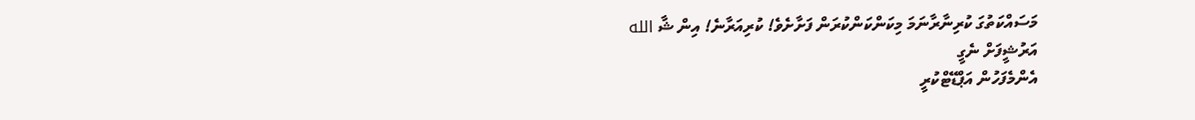މަސައްކަތުގަ ކުރިނާރާނަމަ މިކަންކަންކުރަން ފަށާށެވެ! ކުރިއަރާނެ! އިން ޝާ الله
އަރުޝީފަށް ނެގީ
އެންމެފަހުން އަޕްޑޭޓްކުރީ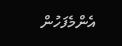އެންމެފަހުން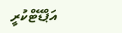އަޕްޑޭޓްކުރީ